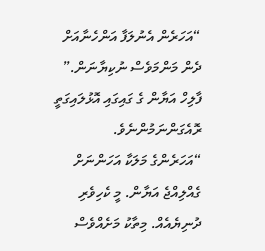“އަހަރެން އެނުލަފާ އަންހެނާއަށް ދެން މަންމަވެސް ނުކިޔާނަން.” ފާލިހް އަޔާން ގެ ގައިގައި އޮޅުލައިގަތީ ރޮއެގަންނަމުންނެވެ.
“އަހަރެންގެ މަލަކާ އަހަންނަށް ގެއްލިއްޖެ އަޔާން. މީ ކެހިވެރި ދުނިޔެއެއް. މިތާކު މަށެއްވެސް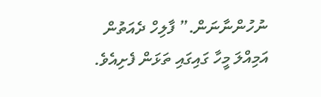ނުހުންނާނަން.” ފާލިހް ދެއަތުން އަމިއްލަ މީހާ ގައިގައި ތަޅަން ފެށިއެވެ.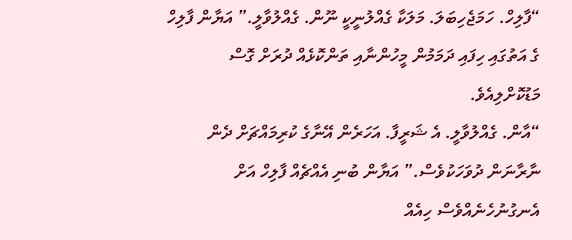“ފާލިހް. ހަމަޖެހިބަލަ. މަލަކާ ގެއްލުނީކީ ނޫން. ގެއްލުވާލީ.” އަޔާން ފާލިހް ގެ އަތުގައި ހިފައި ދަމަމުން މީހުންނާއި ތަންކޮޅެއް ދުރަށް ގޮސް މަޑުކޮށްލިއެވެ.
“އާން. ގެއްލުވާލީ. އެ ޝަރީފާ. އަހަރެން އޭނާގެ ކުރިމައްޗަށް ދެން ނާރާނަން ދުވަހަކުވެސް.” އަޔާން ބުނި އެއްޗެއް ފާލިހް އަށް އެނގުނުހެނެއްވެސް ހިއެއް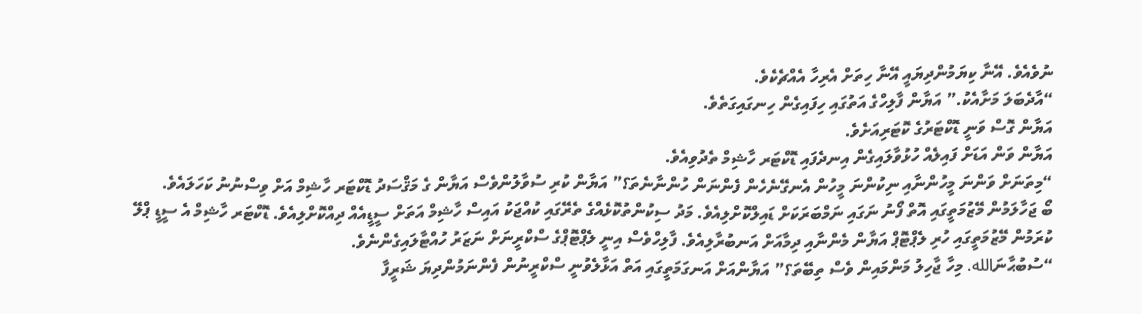ނުވެއެވެ. އޭނާ ކިޔަމުންދިޔައީ އޭނާ ހިތަށް އެރިހާ އެއްޗެކެވެ.
“އާދެބަލަ މަށާއެކު.” އަޔާން ފާލިހްގެ އަތުގައި ހިފައިގެން ހިނގައިގަތެވެ.
އަޔާން ގޮސް ވަނީ ޑޮކްޓަރުގެ ކޮޓަރިއަށެވެ.
އަޔާން ވަން އަޑަށް ފައިލެއް ހުޅުވާލައިގެން އިނދެފައި ޑޮކްޓަރ ހާޝިމް ތެދުވިއެވެ.
“މިތަނަށް ވަންނަ މީހުންނާއި ނިކުންނަ މީހުން އެނގޭނެހެން ފެންނަން ހުންނާނެތަ؟” އަޔާން ކުރި ސުވާލުންވެސް އަޔާން ގެ މަޤްސަދު ޑޮކްޓަރ ހާޝިމް އަށް ވިސްނުނު ކަހަލައެވެ.
ބޯ ޖަހާލަމުން މޭޒުމަތީގައި އޮތް ފޯނު ނަގައި ނަމްބަރަކަށް ޑައިލްކޮށްލިއެވެ. މަދު ސިކުންތުކޮޅެއްގެ ތެރޭގައި ކުއްޖަކު އައިސް ހާޝިމް އަތަށް ސީޑީއެއް ދިއްކޮށްލިއެވެ. ޑޮކްޓަރ ހާޝިމް އެ ސީޑީ ޕްލޭ ކުރަމުން މޭޒުމަތީގައި ހުރި ލެޕްޓޮޕް އަޔާން މެންނާއި ދިމާއަށް އަނބުރާލިއެވެ. ފާލިހްވެސް އިނީ ލެޕްޓޮޕްގެ ސްކްރީނަށް ނަޒަރު ހުއްޓާލައިގެންނެވެ.
“ސުބުޙާނަالله. މިހާ ޖާހިލު މަންމައިން ވެސް ތިބޭތަ؟” އަޔާންއަށް އަނގަމަތީގައި އަތް އަޅާލެވުނީ ސްކްރީނުން ފެންނަމުންދިޔަ ޝަރީފާ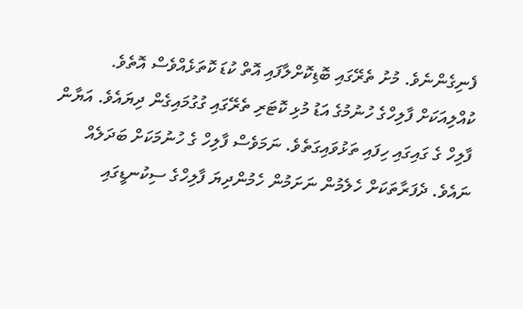ފެނިގެންނެވެ. މުށު ތެރޭގައި ބޮޑިކޮށްލާފައި އޮތް ކުޑަ ކޮތަޅެއްވެސް އޮތެވެ.
ކުއްލިއަކަށް ފާލިހްގެ ހުނުމުގެ އަޑު މުޅި ކޮޓަރި ތެރޭގައި ގުގުމައިގެން ދިޔައެވެ. އަޔާން ފާލިހް ގެ ގައިގައި ހިފައި ތަޅުވައިގަތެވެ. ނަމަވެސް ފާލިހް ގެ ހުނުމަކަށް ބަދަލެއް ނައެވެ. ދެފަރާތަކަށް ހެލެމުން ނަށަމުން ހެމުންދިޔަ ފާލިހްގެ ސިކުނޑީގައި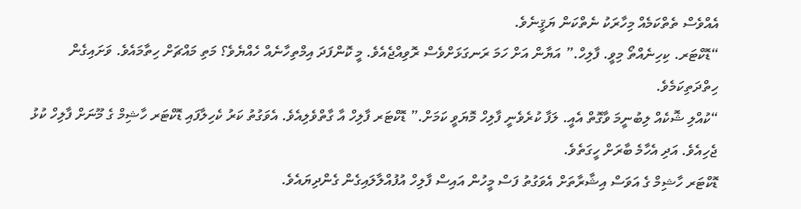އެއްވެސް ތެތްކަމެއް މިހާރަކު ނެތްކަން ޔަޤީނެވެ.
“ޑޮކްޓަރ. ކިހިނެއްތޯ މިވީ. ފާލިހް.” އަޔާން އަށް ހަމަ ރަނގަޅަށްވެސް ރޮވިއްޖެއެވެ. މީ ކޮންފަދަ އިމްތިހާނެއް ހެއްޔެވެ؟ މަތި މައްޗަށް ހިތާމައެވެ. ވަށައިގެން ހިތްދަތިކަމެވެ.
“ކުއްލި ޝޮކެއް ލިބުނީމަ ވާގޮތް އެއީ. ލަފާ ކުރެވެނީ ފާލިހް މޮޔަވީ ކަމަށް.” ޑޮކްޓަރ ފާލިހް އާ ގާތްވެލިއެވެ. އެވަގުތު ކަރު ކެހިލާފައި ޑޮކްޓަރ ހާޝިމް ގެ މޫނަށް ފާލިހް ކުޅު ޖެހިއެވެ. އަދި އެހާމެ ބާރަށް ހީގަތެވެ.
ޑޮކްޓަރ ހާޝިމް ގެ އަވަސް އިޝާރާތަށް އެވަގުތު ފަސް މީހުން އައިސް ފާލިހް އުފުއްލާލައިގެން ގެންދިޔައެވެ.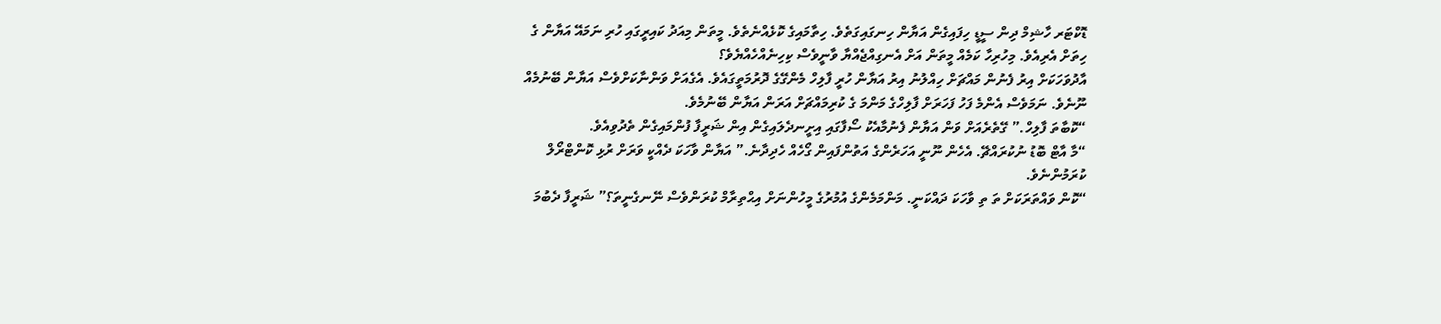ޑޮކްޓަރ ހާޝިމް ދިން ސީޑީ ހިފައިގެން އަޔާން ހިނގައިގަތެވެ. ހިތާމައިގެ ކޮޅެއްނެތެވެ. މީތަން މިއަދު ކައިރީގައި ހުރި ނަމައޭ އަޔާން ގެ ހިތަށް އެރިއެވެ. މިހުރިހާ ކަމެއް މީތަން އަށް އެނގިއްޖެއްޔާ ވާނީވެސް ކިހިނެއްހެއްޔެވެ؟
އާދުވަހަކަށް އިރު ފެނުން މައްޗަށް ހިއްލުނު އިރު އަޔާން ހުރީ ފާލިހް މެންގޭގެ ދޮރުމަތީގައެވެ. އެގެއަށް ވަންނާކަށްވެސް އަޔާން ބޭނުމެއް ނޫނެވެ. ނަމަވެސް އެންމެ ފަހު ފަހަރަށް ފާލިހްގެ މަންމަ ގެ ކުރިމައްޗަށް އަރަން އަޔާން ބޭނުމެވެ.
“ކޮބާތަ ފާލިހް.” ގޭތެރެއަށް ވަން އަޔާން ފެނުމާއެކު ސޯފާގައި އިށީނދެލައިގެން އިން ޝަރީފާ ފުންމައިގެން ތެދުވިއެވެ.
“މާ އާޓް ބޮޑު ނުކުރައްޗޭ. އެހެން ނޫނީ އަހަރެންގެ އަތުންފައިން ގޯހެއް ހެދިދާނެ.” އަޔާން ވާހަކަ ދެއްކީ ވަރަށް ރުޅި ކޮންޓްރޯލް ކުރަމުންނެވެ.
“ކޮން ވައްތަރަކަށް ތަ ތި ވާހަކަ ދައްކަނީ. މަންމަމެންގެ އުމުރުގެ މީހުންނަށް އިޙްތިރާމް ކުރަންވެސް ނޭނގެނީތަ؟” ޝަރީފާ ދެބުމަ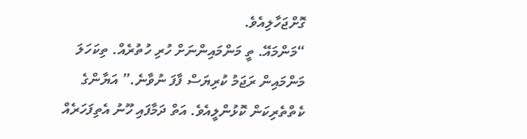ގޮށްޖަހާލިއެވެ.
“މަންމައޭ. ތީ މަންމައިންނަށް ހުރި ހުތުރެއް. ތިކަހަލަ މަންމައިން ރަޖަމު ކުރިޔަސް ފާފަ ނުވާނެ.” އަޔާންގެ ކެތްތެރިކަން ކޮޅުންލީއެވެ. އަތް ދަމާފައި ހޫނު އެތިފަހަރެއް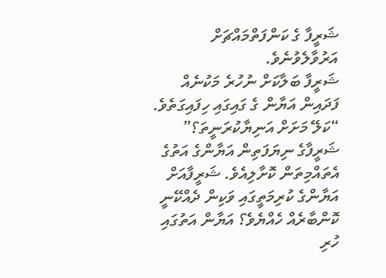ޝަރީފާ ގެ ކަންފަތްމައްޗަށް އަރުވާލެވުނެވެ.
ޝަރީފާ ބަލާކަށް ނުހުރެ މަކުނެއް ފަދައިން އަޔާން ގެ ގައިގައި ހިފައިގަތެވެ.
“ކަލޭ މަށަށް އަނިޔާކުރަނީތަ؟” ޝަރީފާގެ ނިޔަފަތިން އަޔާންގެ އަތުގެ އެތައްމިތަން ކޮށާލިއެވެ. ޝަރީފާއަށް އަޔާންގެ ކުރިމަތީގައި ވަކިން ދެއްކޭނީ ކޮންބާރެއް ހެއްޔެވެ؟ އަޔާން އަތުގައި ހުރި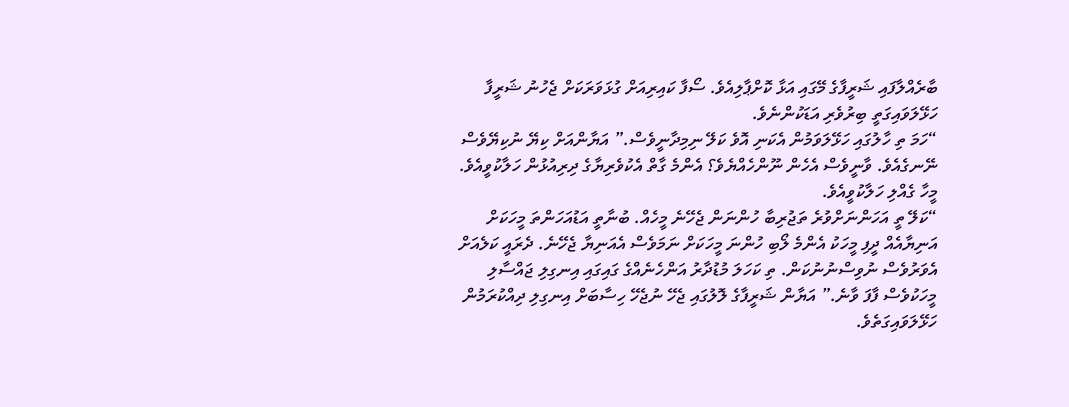ބާރެއްލާފައި ޝަރީފާގެ މޭގައި އަޅާ ކޮށްޕާލިއެވެ. ސޯފާ ކައިރިއަށް ގުޅަވަރަކަށް ޖެހުނު ޝަރީފާ ހަޅޭލަވައިގަތީ ބިރުވެރި އަޑަކުންނެވެ.
“ހަމަ ތި ހާލުގައި ހަޅޭލަވަމުން އެކަނި އޮވެ ކަލޭ ނިމިދާނީވެސް.” އަޔާންއަށް ކިޔޭ ނުކިޔޭވެސް ނޭނގެއެވެ. ވާނީވެސް އެހެން ނޫންހެއްޔެވެ؟ އެންމެ ގާތް އެކުވެރިޔާގެ ދިރިއުޅުން ހަލާކުވީއެވެ. މީހާ ގެއްލި ހަލާކުވީއެވެ.
“ކަލޭ ތީ އަހަންނަށްވުރެ ތަޖުރިބާ ހުންނަން ޖެހޭނެ މީހެއް. ބުނާތީ އަޑުއަހަންތަ މީހަކަށް އަނިޔާއެއް ދީފި މީހަކު އެންމެ ލޯބި ހުންނަ މީހަކަށް ނަމަވެސް އެއަނިޔާ ޖެހޭނެ. ދެރައީ ކަލެއަށް އެވަރުވެސް ނުވިސްނުނުކަން. ތި ކަހަލަ މުޑުދާރު އަންހެނެއްގެ ގައިގައި އިނގިލި ޖައްސާލި މީހަކުވެސް ފާފަ ވާނެ.” އަޔާން ޝަރީފާގެ ލޮލުގައި ޖެހޭ ނުޖެހޭ ހިސާބަށް އިނގިލި ދިއްކުރަމުން ހަޅޭލަވައިގަތެވެ.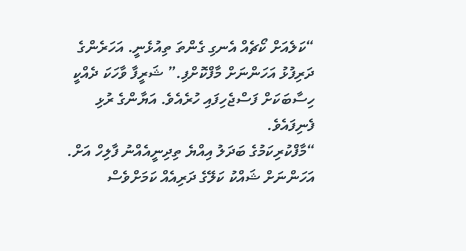“ކަލެއަށް ކޯޗެއް އެނގި ގެންތަ ތިއުޅެނީ. އަހަރެންގެ ދަރިފުޅު އަހަންނަށް މާފްކޮށްފި.” ޝަރީފާ ވާހަކަ ދެއްކީ ހިސާބަކަށް ފަސްޖެހިފައި ހުރެއެވެ. އަޔާންގެ ރުޅި ފެނިފައެވެ.
“މާފްކުރިކަމުގެ ބަދަލު އިއްޔެ ތިދިނީއެއްނު ފާލިހް އަށް. އަހަންނަށް ޝައްކު ކަލޭގެ ދަރިއެއް ކަމަށްވެސް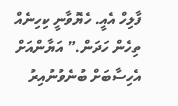ފާލިހް އެއީ. ހެޔޮވާނީ ކިހިނެއް ތިހެން ހަދަން.” އަޔާންއަށް އެހިސާބަށް ބުނެވުނުއިރު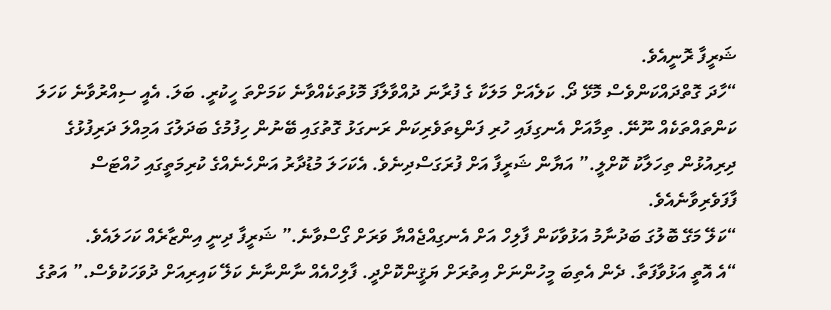ޝަރީފާ ރޮނީއެވެ.
“ހާދަ ގޮތްދައްކަންވެސް މޮޅޭ ދޯ. ކަލެއަށް މަލަކާ ގެ ފުރާނަ ދުއްވާލާފަ މޮޅުތަކެއްވާނެ ކަމަށްތަ ހީކުރީ. ބަލަ. އެއީ ސިއްރުވާނެ ކަހަލަ ކަންތައްތަކެއް ނޫނޭ. ތިމާއަށް އެނގިފައި ހުރި ފަންޑިތަވެރިކަން ރަނގަޅު ގޮތުގައި ބޭނުން ހިފުމުގެ ބަދަލުގަ އަމިއްލަ ދަރިފުޅުގެ ދިރިއުޅުން ތިހަލާކު ކޮށްލީ.” އަޔާން ޝަރީފާ އަށް ފުރަގަސްދިނެވެ. އެކަހަލަ މުޑުދާރު އަންހެނެއްގެ ކުރިމަތީގައި ހުއްޓަސް ފާފަވެރިވާނެއެވެ.
“ކަލޭ މަގޭ ބޮލުގަ ބަދުނާމު އަޅުވާކަން ފާލިހް އަށް އެނގިއްޖެއްޔާ ވަރަށް ގޯސްވާނެ.” ޝަރީފާ ދިނީ އިންޒާރެއް ކަހަލައެވެ.
“އެ އޮތީ އަޅުވާފަތާ. ދެން އެތިބަ މީހުންނަށް އިތުރަށް ޔަޤީންކޮށްދީ. ފާލިހްއެއް ނާންނާނެ ކަލޭ ކައިރިއަށް ދުވަހަކުވެސް.” އަތުގެ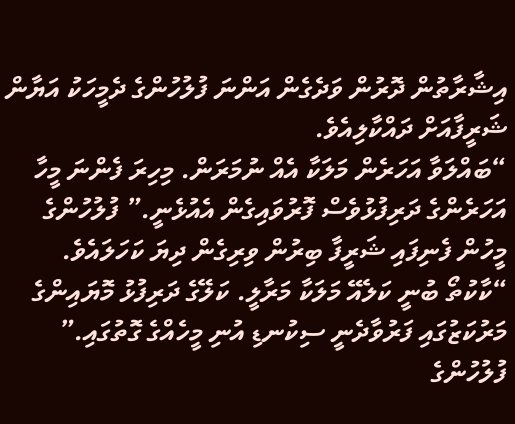އިޝާރާތުން ދޮރުން ވަދެގެން އަންނަ ފުލުހުންގެ ދެމީހަކު އަޔާން ޝަރީފާއަށް ދައްކާލިއެވެ.
“ބައްލަވާ އަހަރެން މަލަކާ އެއް ނުމަރަން. މިހިރަ ފެންނަ މީހާ އަހަރެންގެ ދަރިފުޅުވެސް ފޮރުވައިގެން އެއުޅެނީ.” ފުލުހުންގެ މީހުން ފެނިފައި ޝަރީފާ ބިރުން ވިރިގެން ދިޔަ ކަހަލައެވެ.
“ކާކުތޯ ބުނީ ކަލެއޭ މަލަކާ މަރާލީ. ކަލޭގެ ދަރިފުޅު މޮޔައިންގެ މަރުކަޒުގައި ފަރުވާދެނީ ސިކުނޑި އުނި މީހެއްގެ ގޮތުގައި.” ފުލުހުންގެ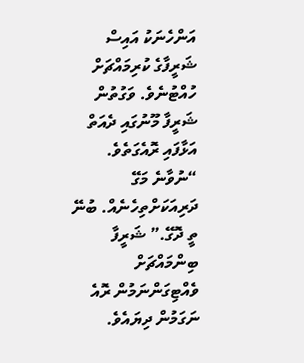އަންހެނަކު އައިސް ޝަރީފާގެ ކުރިމައްޗަށް ހުއްޓުނެވެ. ވަގުތުން ޝަރީފާ މޫނުގައި ދެއަތް އަޅާފައި ރޮއެގަތެވެ.
“ނުވާނެ މަގޭ ދަރިއަކަށްތިހެނެއް. ބުނޭ ތީ ދޮގޭ.” ޝަރީފާ ބިންމައްޗަށް ވެއްޓިގަންނަމުން ރޮއެ ނަގަމުން ދިޔައެވެ.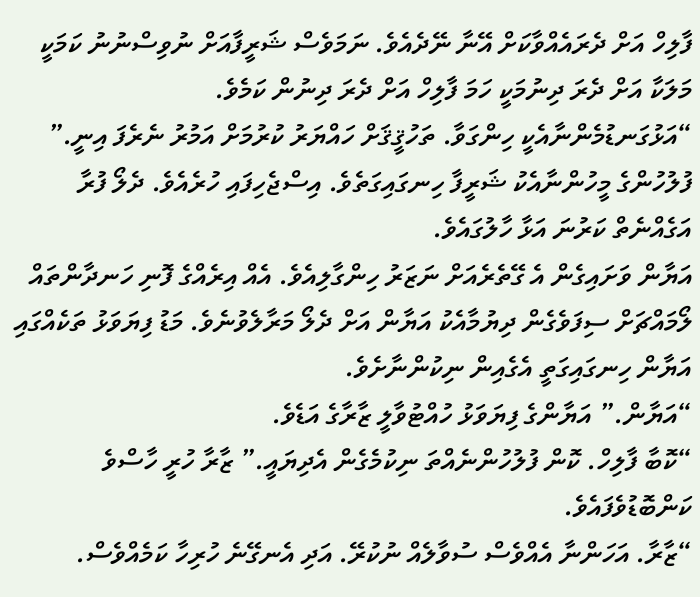ފާލިހް އަށް ދެރައެއްވާކަށް އޭނާ ނޭދެއެވެ. ނަމަވެސް ޝަރީފާއަށް ނުވިސްނުނު ކަމަކީ މަލަކާ އަށް ދެރަ ދިނުމަކީ ހަމަ ފާލިހް އަށް ދެރަ ދިނުން ކަމެވެ.
“އަޅުގަނޑުމެންނާއެކީ ހިންގަވާ. ތަހުޤީޤަށް ހައްޔަރު ކުރުމަށް އަމުރު ނެރެފަ އިނީ.” ފުލުހުންގެ މީހުންނާއެކު ޝަރީފާ ހިނގައިގަތެވެ. އިސްޖެހިފައި ހުރެއެވެ. ދެލޯ ފުރާ އަގެއްނެތް ކަރުނަ އަޅާ ހާލުގައެވެ.
އަޔާން ވަށައިގެން އެ ގޭތެރެއަށް ނަޒަރު ހިންގާލިއެވެ. އެއް އިރެއްގެ ފޮނި ހަނދާންތައް ލޯމައްޗަށް ސިފަވެގެން ދިޔުމާއެކު އަޔާން އަށް ދެލޯ މަރާލެވުނެވެ. މަޑު ފިޔަވަޅު ތަކެއްގައި އަޔާން ހިނގައިގަތީ އެގެއިން ނިކުންނާށެވެ.
“އަޔާން.” އަޔާންގެ ފިޔަވަޅު ހުއްޓުވާލީ ޒާރާގެ އަޑެވެ.
“ކޮބާ ފާލިހް. ކޮން ފުލުހުންނެއްތަ ނިކުމެގެން އެދިޔައީ.” ޒާރާ ހުރީ ހާސްވެ ކަންބޮޑުވެފައެވެ.
“ޒާރާ. އަހަންނާ އެއްވެސް ސުވާލެއް ނުކުރޭ. އަދި އެނގޭނެ ހުރިހާ ކަމެއްވެސް.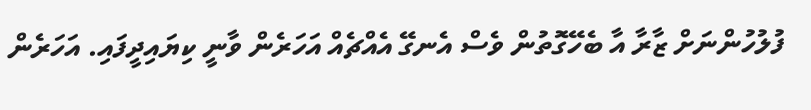ފުލުހުންނަށް ޒާރާ އާ ބެހޭގޮތުން ވެސް އެނގޭ އެއްޗެއް އަހަރެން ވާނީ ކިޔައިދީފައި. އަހަރެން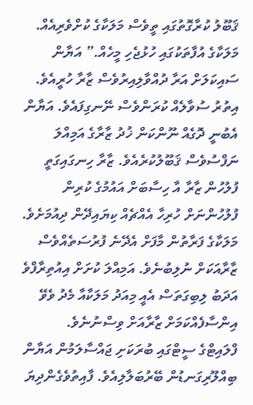ޤަބޫލު ކުރާގޮތުގައި ތީވެސް މަލަކާގެ ކުށްވެރިއެއް. މަލަކާގެ އުފާތަކުގައި ހުޅުޖެހި މީހެއް.” އަޔާން ސައިކަލަށް އަރާ ދުއްވާލިއިރުވެސް ޒާރާ ހުރީއެވެ. އިތުރު ސުވާލެއް ކުރަންވެސް ނޭނގިފައެވެ. އަޔާން އެބުނީ ދޮގެއް ނޫންކަން ޚުދު ޒާރާގެ އަމިއްލަ ނަފްސުވެސް ޤަބޫލުކުރެއެވެ. ޒާރާ ހިނގައިގަތީ ފުލުހުން ޒާރާ އާ ހިސާބަށް އައުމުގެ ކުރިން ފުލުހުންނަށް ހުރިހާ އެއްޗެއް ކިޔައިދޭން ދިއުމަށެވެ. މަލަކާގެ ފަރާތުން މާފަށް އެދޭނެ ފުރުސަތެއްވެސް ޒާރާއަކަށް ނުލިބުނެވެ. އަމިއްލަ ކުށަށް އިއުތިރާފްވެ އަދަބު ލިބިގަތަސް އެއީ މިއަދު މަލަކާއާ މެދު ވެވޭ އިންސާފެއްކަމަށް ޒާރާއަށް ވިސްނުނެވެ.
ފްލައިޓްގެ ސީޓްގައި ބުރަކަށި ޖައްސާލަމުން އަޔާން ބިއްލޫރިގަނޑުން ބޭރުބަލާލިއެވެ. ފާއިތުވެގެންދިޔަ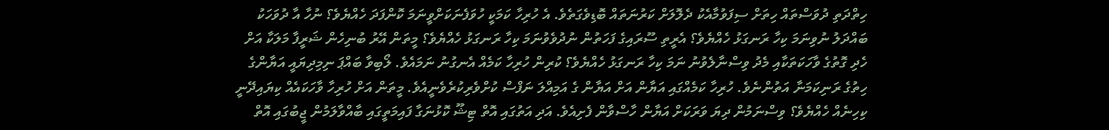ހިތްދަތި ދުވަސްތައް ހިތަށް ސިފަވުމާއެކު ދެލޮލަށް ކަރުނަތައް ބޮޑިވެގަތެވެ. އެ ހުރިހާ ކަމަކީ ހުވަފެނަކަށްވީނަމަ ކޮންފަދަ ހެއްޔެވެ؟ ނުހާ އާ ދުވަހަކު ބައްދަލު ނުވިނަމަ ކިހާ ރަނގަޅު ހެއްޔެވެ؟ އެރީތި ސޫރައިގެ ފަހަތުން ނުދުވެވުނަމަ ކިހާ ރަނގަޅު ހެއްޔެވެ؟ މީތަން އޭރު ބުނިހެން ޝަރީފާ މަލަކާ އަށް ހެދި ގޮތުގެ ވާހަކަތަކާއި މެދު ވިސްނާލެވުނު ނަމަ ކިހާ ރަނގަޅު ހެއްޔެވެ؟ ކުރިން ހުރިހާ ކަމެއް އެނގުނު ނަމައެވެ. ލޯބިވާ ބައްޕަ ނިމިދިޔައީ އަޔާންގެ ހިތުގެ ރަނިކަމަނާ އަތުންނެވެ. ހުރިހާ ކަމެއްގައި އަޔާން އަށް އަޔާން ގެ އަމިއްލަ ނަފްސް ކުށްވެރިކުރެވެނީއެވެ. މީތަން އަށް ހުރިހާ ވާހަކައެއް ކިޔައިދޭނީ ކިހިނެއް ހެއްޔެވެ؟ ވިސްނަމުން ދިޔަ ވަރަކަށް އަޔާން ހާސްވާން ފެށިއެވެ. އަދި އަތުގައި އޮތް ޓިޝޫ ކޮޅުނަގާ ފައިމަތީގައި ބާއްވާލަމުން ޖީބުގައި އޮތް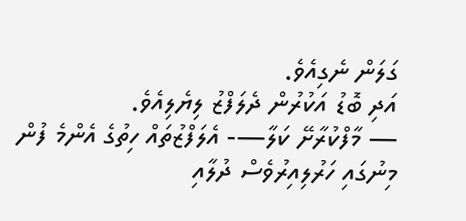ގަލަން ނެގިއެވެ.
އަދި ބޮޑު އަކުރުން ދެލަފްޒު ލިޔެލިއެވެ.
— މާފްކުރާށޭ ކަލާ—- އެލަފްޒުތައް ހިތުގެ އެންމެ ފުން މިނުގައި ހަރުލިއިރުވެސް ދުލާއި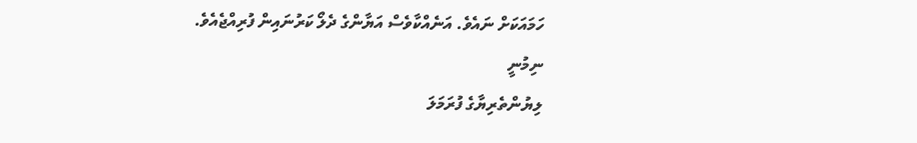ހަމައަކަށް ނައެވެ. އަނެއްކާވެސް އަޔާންގެ ދެލޯ ކަރުނައިން ފުރިއްޖެއެވެ.
ނިމުނީ
ލިޔުންތެރިޔާގެ ފުރަމަލަ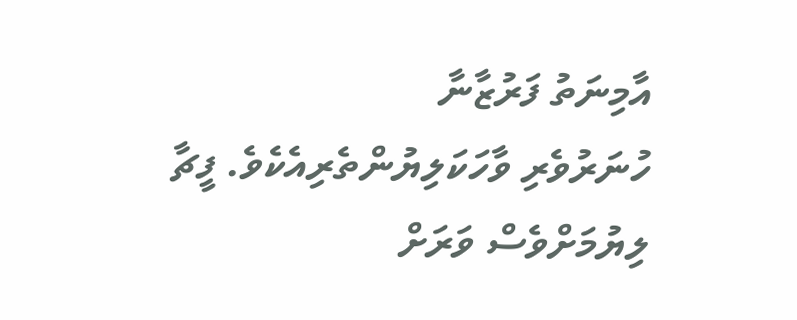އާމިނަތު ފަރުޒާނާ
ހުނަރުވެރި ވާހަކަލިޔުންތެރިއެކެވެ. ފީޗާ ލިޔުމަށްވެސް ވަރަށް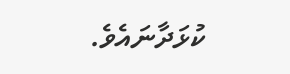ކުޅަދާނައެވެ.